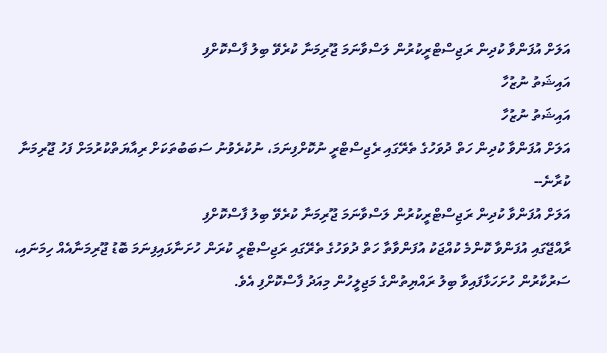އަލަށް އުފަންވާ ކުދިން ރަޖިސްޓްރީކުރުން ލަސްވާނަމަ ޖޫރިމަނާ ކުރެވޭ ބިލު ފާސްކޮށްފި
އައިޝަތު ނުޒުހާ
އައިޝަތު ނުޒުހާ
އަލަށް އުފަންވާ ކުދިން ހަތް ދުވަހުގެ ތެރޭގައި ރެޖިސްޓްރީ ނުކޮށްފިނަމަ، ނުކުރެވުނު ސަބަބުތަކަށް ރިއާޔަތްކުރުމަށް ފަހު ޖޫރިމަނާ ކުރާނެ--
އަލަށް އުފަންވާ ކުދިން ރަޖިސްޓްރީކުރުން ލަސްވާނަމަ ޖޫރިމަނާ ކުރެވޭ ބިލު ފާސްކޮށްފި
ރާއްޖޭގައި އުފަންވާ ކޮންމެ ކުއްޖަކު އުފަންވާތާ ހަތް ދުވަހުގެ ތެރޭގައި ރަޖިސްޓްރީ ކުރަން ހުށަނާޅައިފިނަމަ ބޮޑު ޖޫރިމަނާއެއް ހިމަނައި، ސަރުކާރުން ހުށަހަޅާފައިވާ ބިލު ރައްޔިތުންގެ މަޖިލީހުން މިއަދު ފާސްކޮށްފި އެވެ.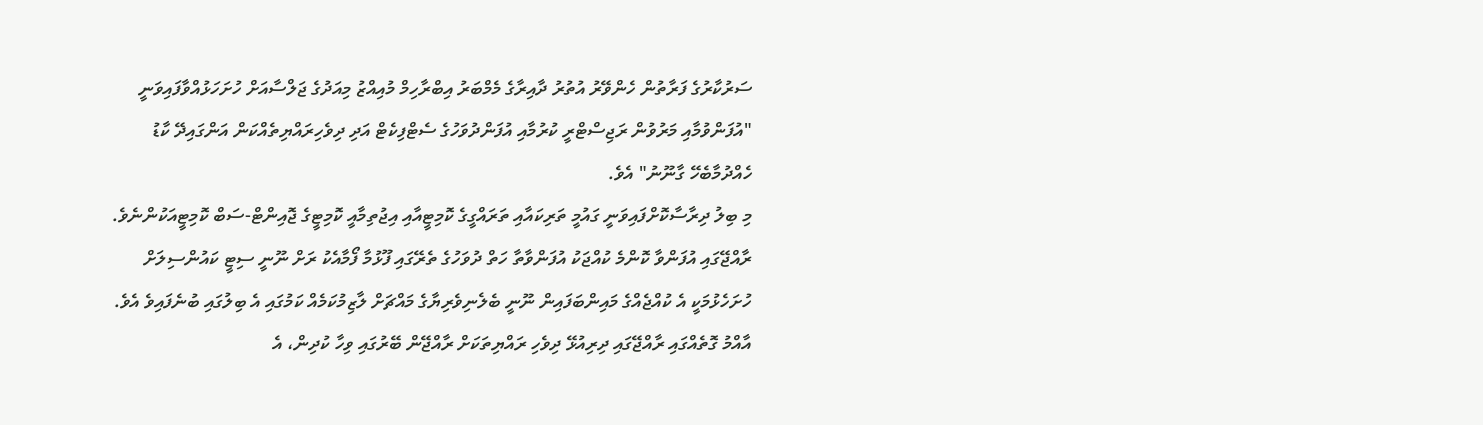ސަރުކާރުގެ ފަރާތުން ހެންވޭރު އުތުރު ދާއިރާގެ މެމްބަރު އިބްރާހިމް މުއިއްޒު މިއަދުގެ ޖަލްސާއަށް ހުށަހަޅުއްވާފައިވަނީ "އުފަންވުމާއި މަރުވުން ރަޖިސްޓްރީ ކުރުމާއި އުފަންދުވަހުގެ ސެޓްފިކެޓް އަދި ދިވެހިރައްޔިތެއްކަން އަންގައިދޭ ކާޑު ހެއްދުމާބެހޭ ގާނޫނު" އެވެ.
މި ބިލު ދިރާސާކޮށްފައިވަނީ ގައުމީ ތަރިކައާއި ތަރައްގީގެ ކޮމިޓީއާއި އިޖުތިމާއީ ކޮމިޓީގެ ޖޮއިންޓް-ސަބް ކޮމިޓީއަކުންނެވެ.
ރާއްޖޭގައި އުފަންވާ ކޮންމެ ކުއްޖަކު އުފަންވާތާ ހަތް ދުވަހުގެ ތެރޭގައި ފޫޅުމާ ފޯމާއެކު ރަށް ނޫނީ ސިޓީ ކައުންސިލަށް ހުށަހެޅުމަކީ އެ ކުއްޖެއްގެ މައިންބަފައިން ނޫނީ ބެލެނިވެރިޔާގެ މައްޗަށް ލާޒިމުކަމެއް ކަމުގައި އެ ބިލުގައި ބުނެފައިވެ އެވެ.
އާއްމު ގޮތެއްގައި ރާއްޖޭގައި ދިރިއުޅޭ ދިވެހި ރައްޔިތަކަށް ރާއްޖޭން ބޭރުގައި ވިހާ ކުދިން، އެ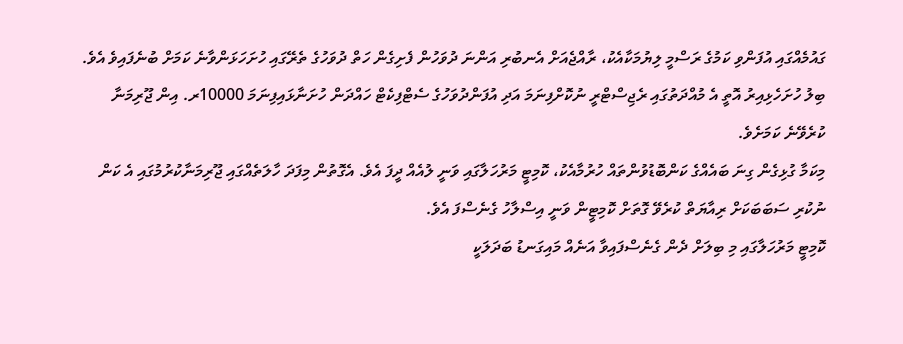ގައުމެއްގައި އުފަންވި ކަމުގެ ރަސްމީ ލިޔުމަކާއެކު، ރާއްޖެއަށް އެނބުރި އަންނަ ދުވަހުން ފެށިގެން ހަތް ދުވަހުގެ ތެރޭގައި ހުށަހަޅަންވާނެ ކަމަށް ބުނެފައިވެ އެވެ.
ބިލު ހުށަހެޅިއިރު އޮތީ އެ މުއްދަތުގައި ރެޖިސްޓްރީ ނުކޮށްފިނަމަ އަދި އުފަންދުވަހުގެ ސެޓްފިކެޓް ހައްދަން ހުށަނާޅައިފިނަމަ 10000ރ. އިން ޖޫރިމަނާ ކުރެވޭނެ ކަމަށެވެ.
މިކަމާ ގުޅިގެން ގިނަ ބައެއްގެ ކަންބޮޑުވުންތައް ހުރުމާއެކު، ކޮމިޓީ މަރުހަލާގައި ވަނީ ލުއެއް ދީފަ އެވެ. އެގޮތުން މިފަދަ ހާލަތެއްގައި ޖޫރިމަނާކުރުމުގައި އެ ކަން ނުކުރި ސަބަބަކަށް ރިއާޔަތް ކުރެވޭ ގޮތަށް ކޮމިޓީން ވަނީ އިސްލާހު ގެނެސްފަ އެވެ.
ކޮމިޓީ މަރުހަލާގައި މި ބިލަށް ދެން ގެނެސްފައިވާ އަނެއް މައިގަނޑު ބަދަލަކީ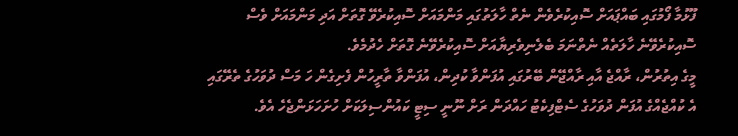ފޫޅުމާ ފޯމުގައި ބައްޕައަށް ސޮއިކުރެވެން ނެތް ހާލަތުގައި މަންމައަށް ސޮއިކުރެވޭ ގޮތަށް އަދި މަންމައަށް ވެސް ސޮއިކުރެވޭނެ ހާލަތެއް ނެތްނަމަ ބެލެނިވެރިޔާއަށް ސޮއިކުރެވޭނެ ގޮތަށް ހެދުމެވެ.
މީގެ އިތުރުން، ރާއްޖެ އާއި ރާއްޖޭން ބޭރުގައި އުފަންވާ ކުދިން، އުފަންވާ ތާރީހުން ފެށިގެން ހަ މަސް ދުވަހުގެ ތެރޭގައި އެ ކުއްޖެއްގެ އުފަން ދުވަހުގެ ސެޓްފިކެޓު ހައްދަން ރަށް ނޫނީ ސިޓީ ކައުންސިލަކަށް ހުށަހަޅަންޖެހެ އެވެ.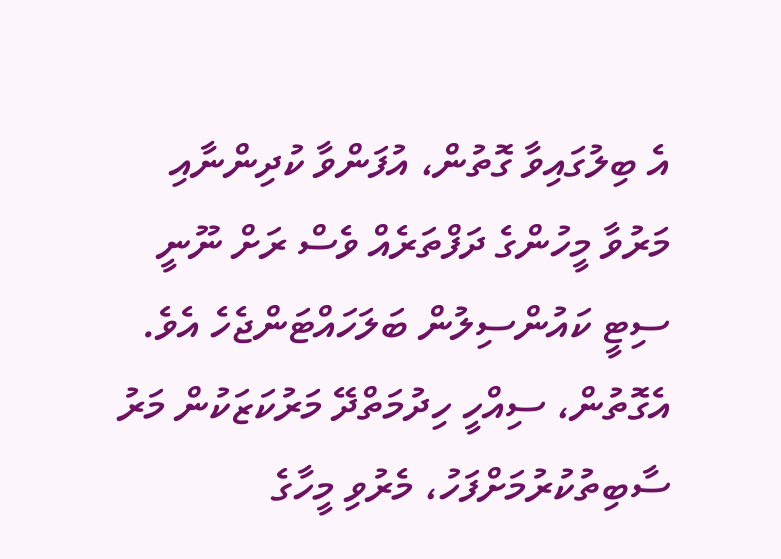އެ ބިލުގައިވާ ގޮތުން، އުފަންވާ ކުދިންނާއި މަރުވާ މީހުންގެ ދަފްތަރެއް ވެސް ރަށް ނޫނީ ސިޓީ ކައުންސިލުން ބަލަހައްޓަންޖެހެ އެވެ.
އެގޮތުން، ސިއްހީ ހިދުމަތްދޭ މަރުކަޒަކުން މަރު ސާބިތުކުރުމަށްފަހު، މެރުވި މީހާގެ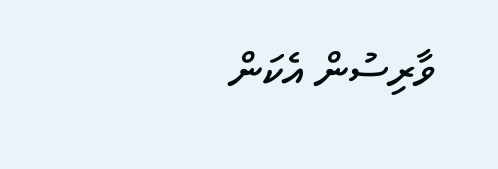ވާރިސުން އެކަން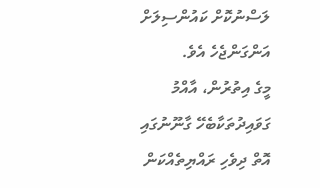ލަސްނުކޮށް ކައުންސިލަށް އަންގަންޖެހެ އެވެ.
މީގެ އިތުރުން، އާއްމު ގަވައިދުތަކާބެހޭ ގާނޫނުގައި އޮތް ދިވެހި ރައްޔިތެއްކަން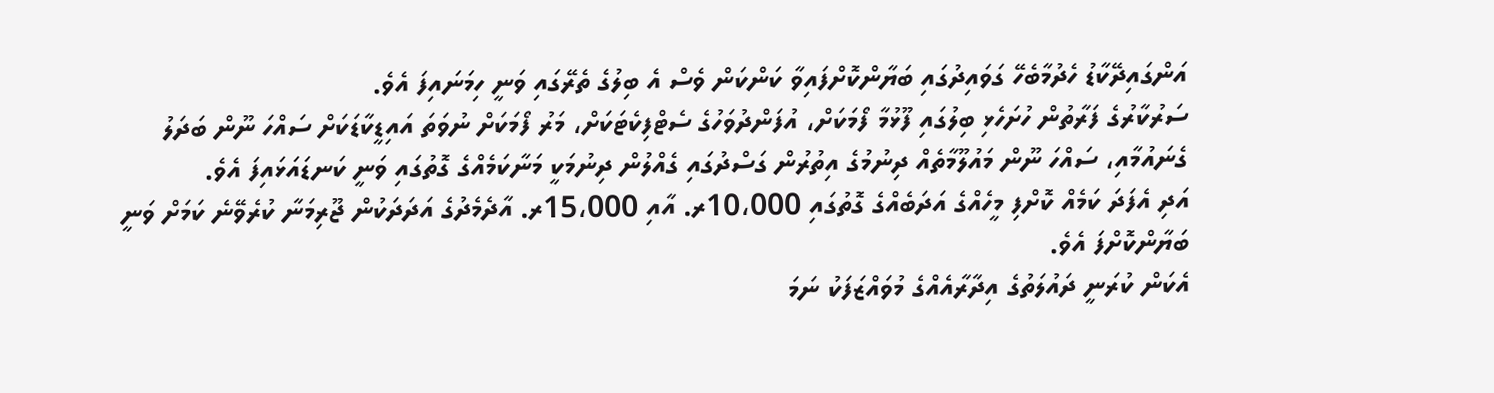އަންގައިދޭކާޑު ހެދުމާބެހޭ ގަވައިދުގައި ބަޔާންކޮށްފައިވާ ކަންކަން ވެސް އެ ބިލުގެ ތެރޭގައި ވަނީ ހިމަނައިފަ އެވެ.
ސަރުކާރުގެ ފަރާތުން ހުށަހެޅި ބިލުގައި ފޫޅުމާ ފޯމަކަށް، އުފަންދުވަހުގެ ސެޓްފިކެޓަކަށް، މަރު ފޯމަކަށް ނުވަތަ އައިޑީކާޑަކަށް ސައްހަ ނޫން ބަދަލު ގެނައުމާއި، ސައްހަ ނޫން މައުލޫމާތެއް ދިނުމުގެ އިތުރުން ގަސްދުގައި ގެއްލުން ދިނުމަކީ މަނާކަމެއްގެ ގޮތުގައި ވަނީ ކަނޑައަޅައިފަ އެވެ.
އަދި އެފަދަ ކަމެއް ކޮށްފި މީހެއްގެ އަދަބެއްގެ ގޮތުގައި 10،000ރ. އާއި 15،000ރ. އާދެމެދުގެ އަދަދަކުން ޖޫރިމަނާ ކުރެވޭނެ ކަމަށް ވަނީ ބަޔާންކޮށްފަ އެވެ.
އެކަން ކުރަނީ ދައުލަތުގެ އިދާރާއެއްގެ މުވައްޒަފަކު ނަމަ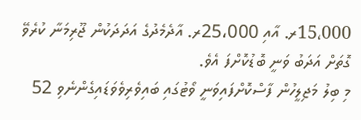15،000ރ. އާއި 25،000ރ. އާދެމެދުގެ އަދަދަކުން ޖޫރިމަނާ ކުރެވޭ ގޮތަށް އަދަބު ވަނީ ބޮޑުކޮށްފަ އެވެ.
މި ބިލު މަޖިލީހުން ފާސްކޮށްފައިވަނީ ވޯޓުގައި ބައިވެރިވެވަޑައިގެންނެވި 52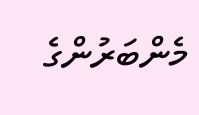މެންބަރުންގެ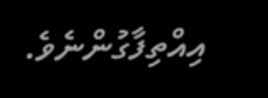އިއްތިފާގުންނެވެ.